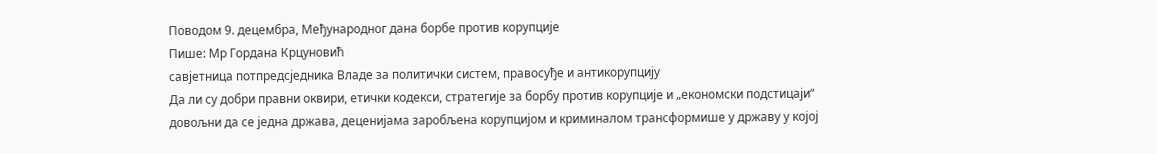Поводом 9. децембра, Међународног дана борбе против корупције
Пише: Мр Гордана Крцуновић
савјетница потпредсједника Владе за политички систем, правосуђе и антикорупцију
Да ли су добри правни оквири, етички кодекси, стратегије за борбу против корупције и „економски подстицаји“ довољни да се једна држава, деценијама заробљена корупцијом и криминалом трансформише у државу у којој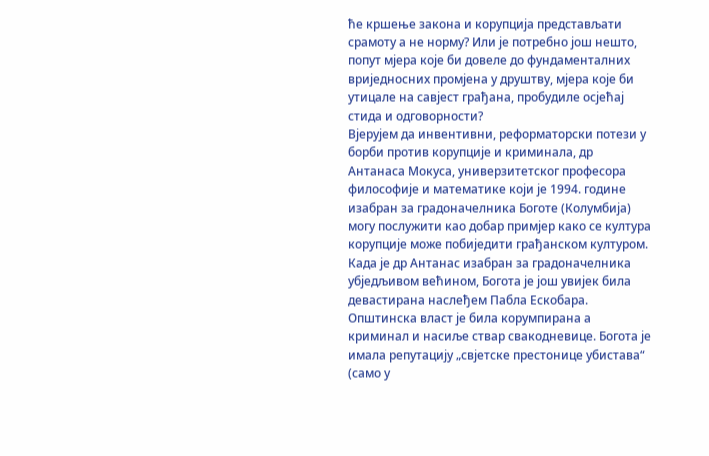ће кршење закона и корупција представљати срамоту а не норму? Или је потребно још нешто, попут мјера које би довеле до фундаменталних вриједносних промјена у друштву, мјера које би утицале на савјест грађана, пробудиле осјећај стида и одговорности?
Вјерујем да инвентивни, реформаторски потези у борби против корупције и криминала, др Антанаса Мокуса, универзитетског професора философије и математике који је 1994. године изабран за градоначелника Боготе (Колумбија) могу послужити као добар примјер како се култура корупције може побиједити грађанском културом. Када је др Антанас изабран за градоначелника убједљивом већином, Богота је још увијек била девастирана наслеђем Пабла Ескобара. Општинска власт је била корумпирана а криминал и насиље ствар свакодневице. Богота је имала репутацију „свјетске престонице убистава“ (само у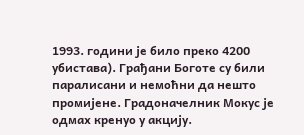1993. години је било преко 4200 убистава). Грађани Боготе су били паралисани и немоћни да нешто промијене. Градоначелник Мокус је одмах кренуо у акцију.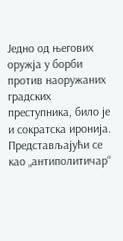Једно од његових оружја у борби против наоружаних градских преступника, било је и сократска иронија. Представљајући се као „антиполитичар“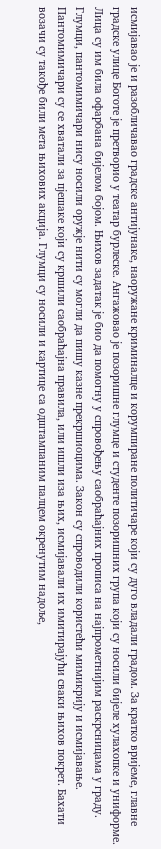исмијавао је и разобличавао градске антијунаке, наоружане криминалце и корумпиране политичаре који су дуго владали градом. За кратко вријеме, главне градске улице Боготе је претворио у театар бурлеске. Ангажовао је позоришне глумце и студенте позоришних група који су носили бијеле хулахопке и униформе. Лица су им била офарбана бијелом бојом. Њихов задатак је био да помогну у спровођењу саобраћајних прописа на најпрометнијим раскрсницама у граду. Глумци, пантомимичари нису носили оружје нити су могли да пишу казне прекршиоцима. Закон су спроводили користећи мимикрију и исмијавање.
Пантомимичари су се хватали за пјешаке који су кршили саобраћајна правила, или ишли иза њих, исмијавали их имитирајући сваки њихов покрет. Бахати возачи су такође били мета њихових акција. Глумци су носили и картице са одштампаним палцем окренутим надоље,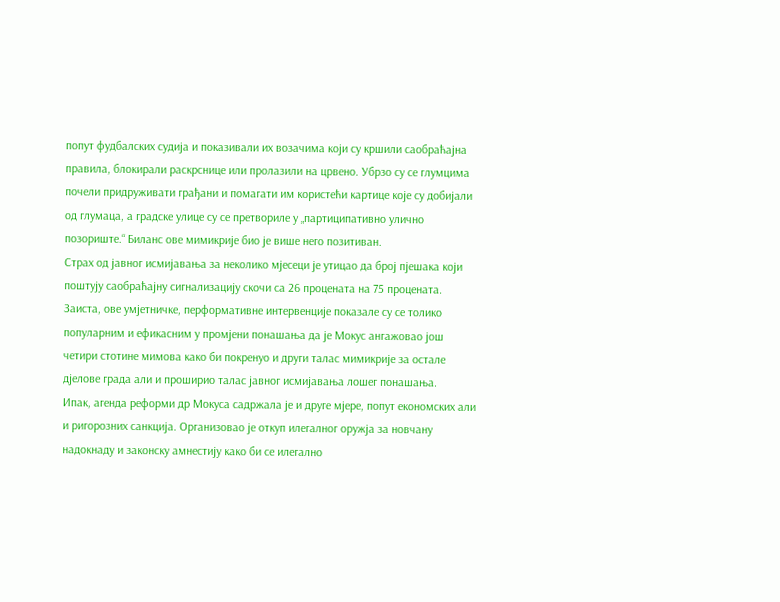попут фудбалских судија и показивали их возачима који су кршили саобраћајна правила, блокирали раскрснице или пролазили на црвено. Убрзо су се глумцима почели придруживати грађани и помагати им користећи картице које су добијали од глумаца, а градске улице су се претвориле у „партиципативно улично позориште.“ Биланс ове мимикрије био је више него позитиван.
Страх од јавног исмијавања за неколико мјесеци је утицао да број пјешака који поштују саобраћајну сигнализацију скочи са 26 процената на 75 процената. Заиста, ове умјетничке, перформативне интервенције показале су се толико популарним и ефикасним у промјени понашања да је Мокус ангажовао још четири стотине мимова како би покренуо и други талас мимикрије за остале дјелове града али и проширио талас јавног исмијавања лошег понашања.
Ипак, агенда реформи др Мокуса садржала је и друге мјере, попут економских али и ригорозних санкција. Организовао је откуп илегалног оружја за новчану надокнаду и законску амнестију како би се илегално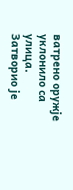ватрено оружје уклонило са улица. Затворио је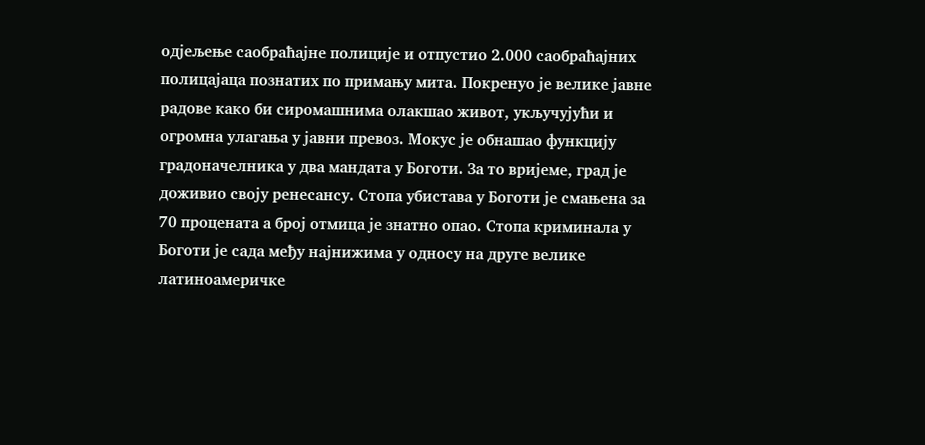одјељење саобраћајне полиције и отпустио 2.000 саобраћајних полицајаца познатих по примању мита. Покренуо је велике јавне радове како би сиромашнима олакшао живот, укључујући и огромна улагања у јавни превоз. Мокус је обнашао функцију градоначелника у два мандата у Боготи. За то вријеме, град је доживио своју ренесансу. Стопа убистава у Боготи је смањена за 70 процената а број отмица је знатно опао. Стопа криминала у Боготи је сада међу најнижима у односу на друге велике латиноамеричке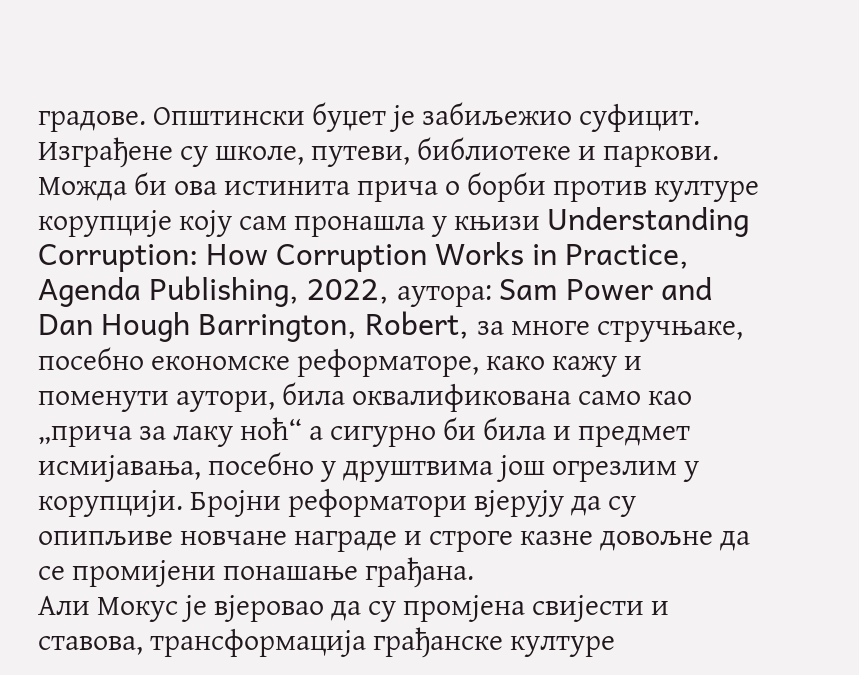градове. Општински буџет је забиљежио суфицит. Изграђене су школе, путеви, библиотеке и паркови.
Можда би ова истинита прича о борби против културе корупције коју сам пронашла у књизи Understanding Corruption: How Corruption Works in Practice, Agenda Publishing, 2022, аутора: Sam Power and Dan Hough Barrington, Robert, за многе стручњаке, посебно економске реформаторе, како кажу и поменути аутори, била оквалификована само као „прича за лаку ноћ“ а сигурно би била и предмет исмијавања, посебно у друштвима још огрезлим у корупцији. Бројни реформатори вјерују да су опипљиве новчане награде и строге казне довољне да се промијени понашање грађана.
Али Мокус је вјеровао да су промјена свијести и ставова, трансформација грађанске културе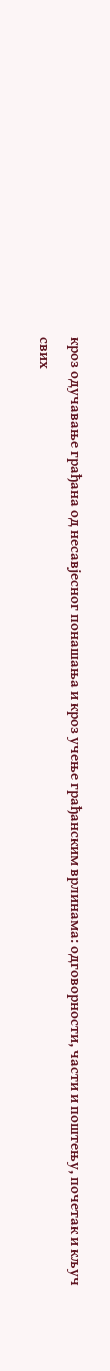кроз одучавање грађана од несавјесног понашања и кроз учење грађанским врлинама: одговорности, части и поштењу, почетак и кључ свих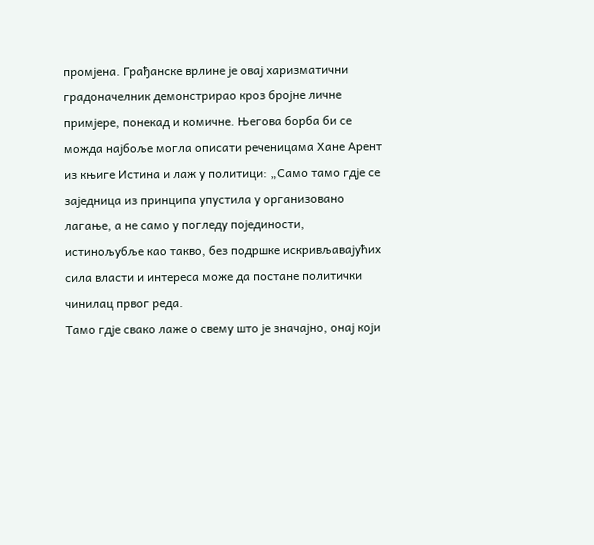промјена. Грађанске врлине је овај харизматични градоначелник демонстрирао кроз бројне личне примјере, понекад и комичне. Његова борба би се можда најбоље могла описати реченицама Хане Арент из књиге Истина и лаж у политици: „Само тамо гдје се заједница из принципа упустила у организовано лагање, а не само у погледу појединости, истинољубље као такво, без подршке искривљавајућих сила власти и интереса може да постане политички чинилац првог реда.
Тамо гдје свако лаже о свему што је значајно, онај који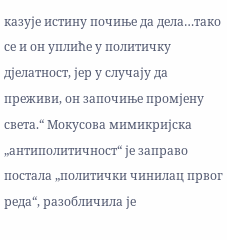казује истину почиње да дела…тако се и он уплиће у политичку дјелатност, јер у случају да преживи, он започиње промјену света.“ Мокусова мимикријска „антиполитичност“ је заправо постала „политички чинилац првог реда“, разобличила је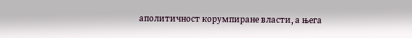аполитичност корумпиране власти, а њега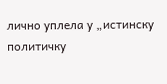лично уплела у „истинску политичку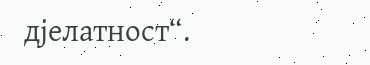дјелатност“.